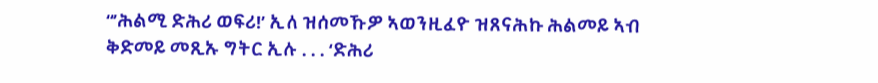“’ሕልሚ ድሕሪ ወፍሪ!’ ኢለ ዝሰመኹዎ ኣወንዚፈዮ ዝጸናሕኩ ሕልመይ ኣብ ቅድመይ መጺኡ ግትር ኢሉ . . . ‘ድሕሪ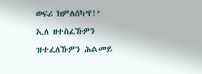ወፍሪ ክምለሰካ’የ!’ ኢለ ዘተስፈኹዎን ዝተፈለኹዎን ሕልመይ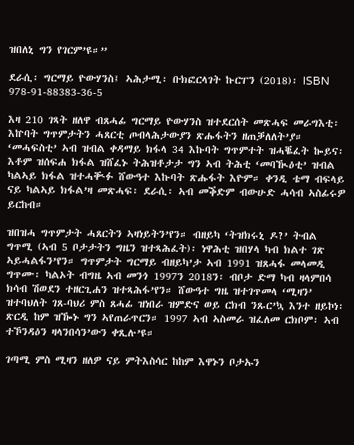ዝበለኒ ግን የገርም’ዩ።”

ደራሲ፡ ግርማይ ዮውሃንስ፤ ኣሕታሚ፡ ቡክፎርላገት ኩርፐን (2018)፡ ISBN 978-91-88383-36-5

እዛ 210 ገጻት ዘለዋ ብጸሓፊ ግርማይ ዮውሃንስ ዝተደርሰት መጽሓፍ መራግእቲ፡ እኵባት ግጥምታትን ሓጸርቲ ጦብላሕታውያን ጽሑፋትን ዘጠቓለለት’ያ። ‘መሓፍስቲ’ ኣብ ዝብል ቀዳማይ ክፋላ 34 እኩባት ግጥምተት ዝሓቘፈት ኰይና፡ እቶም ዝሰፍሐ ክፋል ዝሸፈኑ ትሕዝቶታታ ግን ኣብ ትሕቲ ‘መባዂዕቲ’ ዝብል ካልኣይ ክፋል ዝተሓቚፉ ሸውዓተ እኩባት ጽሑፋት እዮም። ቀንዲ ቴማ ብፍላይ ናይ ካልኣይ ክፋል’ዛ መጽሓፍ፡ ደራሲ፡ ኣብ መቕድም ብውሁድ ሓሳብ ኣስፊሩዎ ይርከብ።

ዝበዝሓ ግጥምታት ሓጸርትን ኣዛነይትን’የን። ብዘይካ ‘ትዝክሩኒ ዶ?’ ትብል ግጥሚ (ኣብ 5 ቦታታትን ግዜን ዝተጻሕፈት)፡ ነዋሕቲ ዝበሃላ ካብ ክልተ ገጽ ኣይሓልፋን’የን። ግጥምታት ግርማይ ብዘይካ’ታ ኣብ 1991 ዝጸሓፋ መላመዲ ግጥሙ፡ ካልኦት ብግዜ ኣብ መንጎ 1997ን 2018ን፡ ብቦታ ድማ ካብ ዛላምበሳ ክሳብ ሽወደን ተዘርጊሐን ዝተጻሕፋ’የን። ሸውዓተ ግዜ ዝተገጥመላ ‘ሚዛን’ ዝተባህለት ገጸ-ባህሪ ምስ ጸሓፊ ዝነበራ ዝምድና ወይ ርክብ ንጹር’ኳ እንተ ዘይኮነ፡ ጽርዲ ከም ዝዀኑ ግን ኣየጠራጥርን። 1997 ኣብ ኣስመራ ዝፈለመ ርክቦም፡ ኣብ ተኾንዳዕን ዛላንበሳን’ውን ቀጺሉ’ዩ።

ገጣሚ ምስ ሚዛን ዘለዎ ናይ ምትእስሳር ከከም እዋኑን ቦታኡን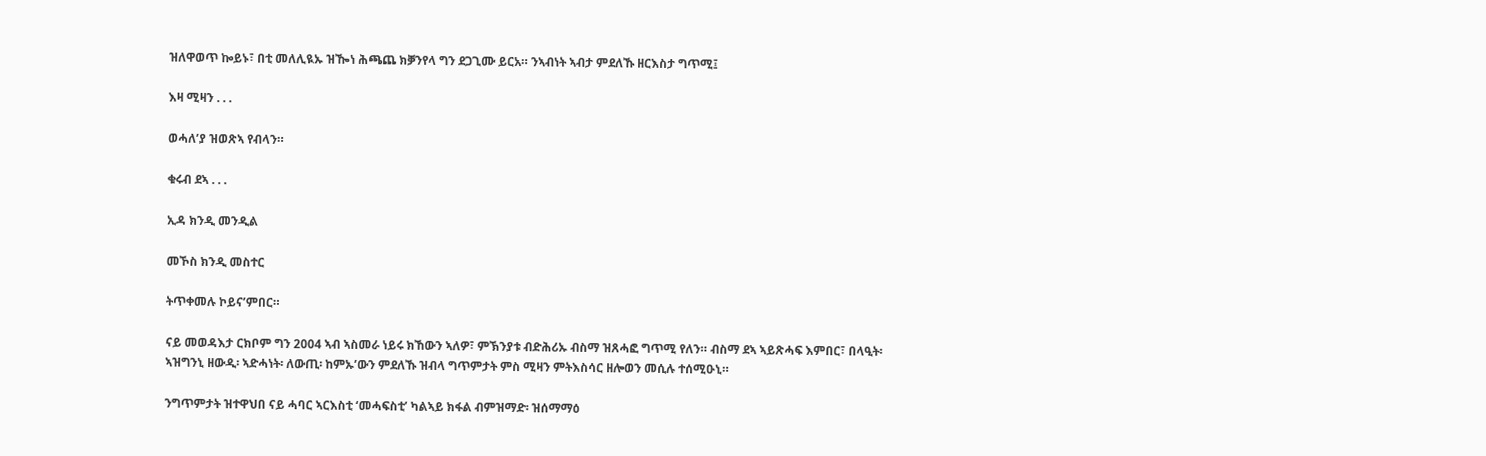ዝለዋወጥ ኰይኑ፣ በቲ መለሊዪኡ ዝዀነ ሕጫጨ ክቓንየላ ግን ደጋጊሙ ይርአ። ንኣብነት ኣብታ ምደለኹ ዘርእስታ ግጥሚ፤

እዛ ሚዛን . . .

ወሓለ’ያ ዝወጽኣ የብላን።

ቁሩብ ደኣ . . .

ኢዳ ክንዲ መንዲል

መኾስ ክንዲ መስተር

ትጥቀመሉ ኮይና’ምበር።

ናይ መወዳእታ ርክቦም ግን 2004 ኣብ ኣስመራ ነይሩ ክኸውን ኣለዎ፣ ምኽንያቱ ብድሕሪኡ ብስማ ዝጸሓፎ ግጥሚ የለን። ብስማ ደኣ ኣይጽሓፍ እምበር፣ በላዒት፡ ኣዝግንኒ ዘውዲ፡ ኣድሓነት፡ ለውጢ፡ ከምኡ’ውን ምደለኹ ዝብላ ግጥምታት ምስ ሚዛን ምትእስሳር ዘሎወን መሲሉ ተሰሚዑኒ።

ንግጥምታት ዝተዋህበ ናይ ሓባር ኣርእስቲ ‘መሓፍስቲ’ ካልኣይ ክፋል ብምዝማድ፡ ዝሰማማዕ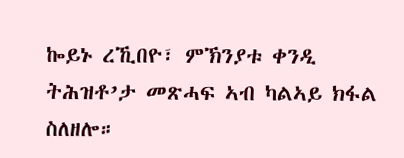ኰይኑ ረኺበዮ፣ ምኽንያቱ ቀንዲ ትሕዝቶ’ታ መጽሓፍ ኣብ ካልኣይ ክፋል ስለዘሎ።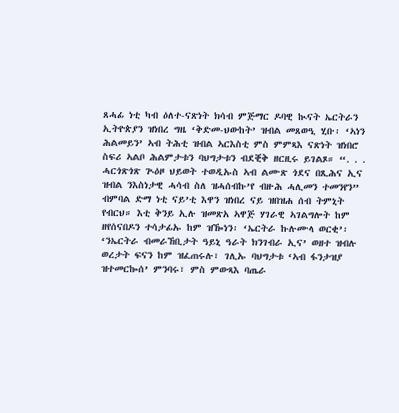ጸሓፊ ነቲ ካብ ዕለተ-ናጽነት ክሳብ ምጅማር ዶባዊ ኲናት ኤርትራን ኢትዮጵያን ዝነበረ ግዜ ‘ቅድመ-ህውከት’ ዝብል መጸወዒ ሂቡ፡ ‘ኣነን ሕልመይን’ ኣብ ትሕቲ ዝብል ኣርእስቲ ምስ ምምጻእ ናጽነት ዝነበሮ ስፍሪ ኣልቦ ሕልምታቱን ባህግታቱን ብደቒቅ ዘርዚሩ ይገልጾ። “. . . ሓርጎጽጎጽ ጒዕዞ ህይወት ተወዲኡስ ኣብ ልሙጽ ጎደና በጺሕና ኢና ዝብል ንእስነታዊ ሓሳብ ስለ ዝሓሰብኩ’የ ብዙሕ ሓሊመን ተመንየን” ብምባል ድማ ነቲ ናይ’ቲ እዋን ዝነበረ ናይ ዝበዝሐ ሰብ ትምኒት የብርህ። እቲ ቅንይ ኢሉ ዝመጽአ ኣዋጅ ሃገራዊ ኣገልግሎት ከም ዘየሰናበዶን ተሳታፊኡ ከም ዝዀነን፡ ‘ኤርትራ ኩሉሙላ ወርቂ’፡ ‘ንኤርትራ ብመራኸቢታት ዓይኒ ዓራት ክንገብራ ኢና’ ወዘተ ዝብሉ ወረታት ፍናን ከም ዝፈጠሩሉ፣ ገሊኡ ባህግታቱ ‘ኣብ ፋንታዝያ ዝተመርኰሰ’ ምንባሩ፣ ምስ ምውጻእ ባጤራ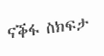ናቕፋ ስክፍታ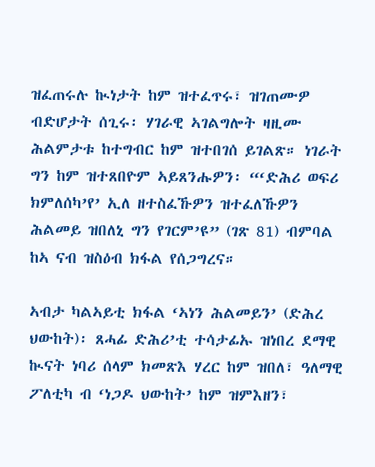ዝፈጠሩሉ ኲነታት ከም ዝተፈጥሩ፣ ዝገጠሙዎ ብድሆታት ሰጊሩ፡ ሃገራዊ ኣገልግሎት ዛዚሙ ሕልምታቱ ከተግብር ከም ዝተበገሰ ይገልጽ። ነገራት ግን ከም ዝተጸበዮም ኣይጸንሑዎን፡ “‘ድሕሪ ወፍሪ ክምለሰካ’የ’ ኢለ ዘተስፈኹዎን ዝተፈለኹዎን ሕልመይ ዝበለኒ ግን የገርም’ዩ” (ገጽ 81) ብምባል ከኣ ናብ ዝስዕብ ክፋል የሰጋግረና።

ኣብታ ካልኣይቲ ክፋል ‘ኣነን ሕልመይን’ (ድሕረ ህውከት)፡ ጸሓፊ ድሕሪ’ቲ ተሳታፊኡ ዝነበረ ደማዊ ኲናት ነባሪ ሰላም ክመጽእ ሃረር ከም ዝበለ፣ ዓለማዊ ፖለቲካ ብ ‘ነጋዶ ህውከት’ ከም ዝምእዘን፣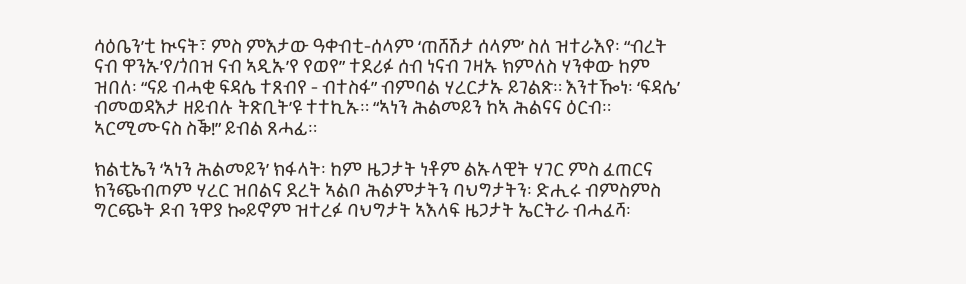ሳዕቤን’ቲ ኲናት፣ ምስ ምእታው ዓቀብቲ-ሰላም ‘ጠሸሽታ ሰላም’ ስለ ዝተራእየ፡ “ብረት ናብ ዋንኡ’የ/ጎበዝ ናብ ኣዲኡ’የ የወየ” ተደሪፉ ሰብ ነናብ ገዛኡ ክምለስ ሃንቀው ከም ዝበለ፡ “ናይ ብሓቂ ፍዳሴ ተጸብየ - ብተስፋ” ብምባል ሃረርታኡ ይገልጽ። እንተዀነ፡ ‘ፍዳሴ’ ብመወዳእታ ዘይብሉ ትጽቢት’ዩ ተተኪኡ። “ኣነን ሕልመይን ከኣ ሕልናና ዕርብ። ኣርሚሙናስ ስቕ!” ይብል ጸሓፊ።

ክልቲኤን ‘ኣነን ሕልመይን’ ክፋላት፡ ከም ዜጋታት ነቶም ልኡላዊት ሃገር ምስ ፈጠርና ክንጭብጦም ሃረር ዝበልና ደረት ኣልቦ ሕልምታትን ባህግታትን፡ ድሒሩ ብምስምስ ግርጭት ዶብ ንዋያ ኰይኖም ዝተረፉ ባህግታት ኣእላፍ ዜጋታት ኤርትራ ብሓፈሻ፡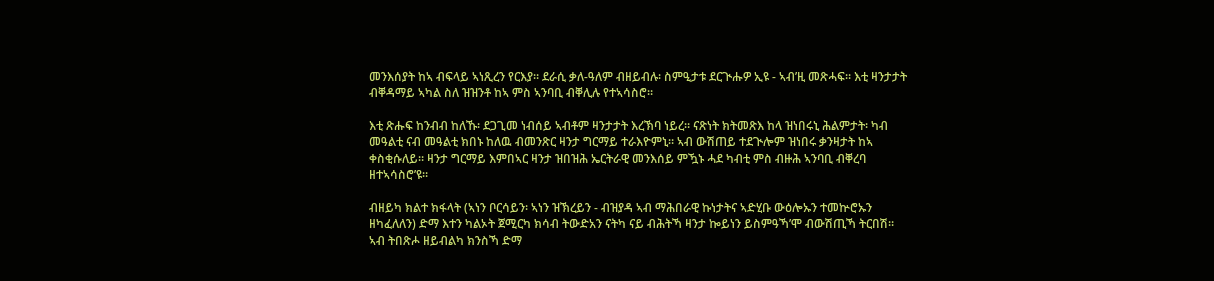መንእሰያት ከኣ ብፍላይ ኣነጺረን የርእያ። ደራሲ ቃለ-ዓለም ብዘይብሉ፡ ስምዒታቱ ደርጒሑዎ ኢዩ - ኣብ’ዚ መጽሓፍ። እቲ ዛንታታት ብቐዳማይ ኣካል ስለ ዝዝንቶ ከኣ ምስ ኣንባቢ ብቐሊሉ የተኣሳስሮ።

እቲ ጽሑፍ ከንብብ ከለኹ፡ ደጋጊመ ነብሰይ ኣብቶም ዛንታታት እረኽባ ነይረ። ናጽነት ክትመጽእ ከላ ዝነበሩኒ ሕልምታት፡ ካብ መዓልቲ ናብ መዓልቲ ክበኑ ከለዉ ብመንጽር ዛንታ ግርማይ ተራእዮምኒ። ኣብ ውሽጠይ ተደጒሎም ዝነበሩ ቃንዛታት ከኣ ቀስቂሱለይ። ዛንታ ግርማይ እምበኣር ዛንታ ዝበዝሕ ኤርትራዊ መንእሰይ ምዃኑ ሓደ ካብቲ ምስ ብዙሕ ኣንባቢ ብቐረባ ዘተኣሳስሮ’ዩ።

ብዘይካ ክልተ ክፋላት (ኣነን ቦርሳይን፡ ኣነን ዝኽረይን - ብዝያዳ ኣብ ማሕበራዊ ኩነታትና ኣድሂቡ ውዕሎኡን ተመኵሮኡን ዘካፈለለን) ድማ እተን ካልኦት ጀሚርካ ክሳብ ትውድአን ናትካ ናይ ብሕትኻ ዛንታ ኰይነን ይስምዓኻ’ሞ ብውሽጢኻ ትርበሽ። ኣብ ትበጽሖ ዘይብልካ ክንስኻ ድማ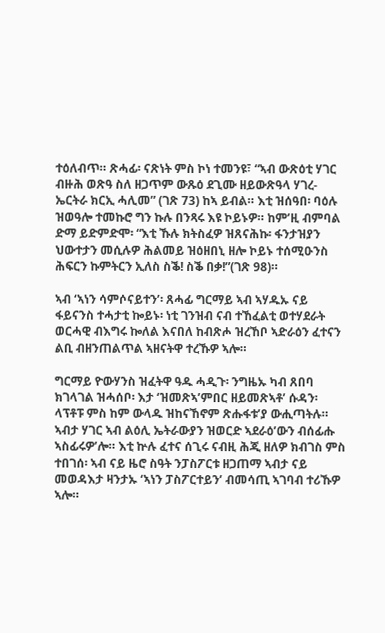ተዕለብጥ። ጽሓፊ፡ ናጽነት ምስ ኮነ ተመንዩ፣ “ኣብ ውጽዕቲ ሃገር ብዙሕ ወጽዓ ስለ ዘጋጥም ውጹዕ ደጊሙ ዘይውጽዓላ ሃገረ-ኤርትራ ክርኢ ሓሊመ” (ገጽ 73) ከኣ ይብል። እቲ ዝሰዓበ፡ ባዕሉ ዝወዓሎ ተመኩሮ ግን ኩሉ በንጻሩ እዩ ኮይኑዎ። ከም’ዚ ብምባል ድማ ይድምድሞ፡ “እቲ ኹሉ ክትስፈዎ ዝጸናሕኩ፡ ፋንታዝያን ህውተታን መሲሉዎ ሕልመይ ዝዕዘበኒ ዘሎ ኮይኑ ተሰሚዑንስ ሕፍርን ኩምትርን ኢለስ ስቕ! ስቕ በቃ!”(ገጽ 98)።

ኣብ ‘ኣነን ሳምሶናይተን’፡ ጸሓፊ ግርማይ ኣብ ኣሃዱኡ ናይ ፋይናንስ ተሓታቲ ኰይኑ፡ ነቲ ገንዝብ ናብ ተኸፈልቲ ወተሃደራት ወርሓዊ ብእግሩ ኰለል እናበለ ከብጽሖ ዝረኸቦ ኣድራዕን ፈተናን ልቢ ብዘንጠልጥል ኣዘናትዋ ተረኹዎ ኣሎ።

ግርማይ ዮውሃንስ ዝፈትዋ ዓዱ ሓዲጉ፡ ንግዜኡ ካብ ጸበባ ክገላገል ዝሓሰቦ፡ እታ ‘ዝመጽኣ’ምበር ዘይመጽኣቶ’ ሱዳን፡ ላፕቶፑ ምስ ከም ውላዱ ዝከናኸኖም ጽሑፋቱ’ያ ውሒጣትሉ። ኣብታ ሃገር ኣብ ልዕሊ ኤትራውያን ዝወርድ ኣደራዕ’ውን ብሰፊሑ ኣስፊሩዎ’ሎ። እቲ ኵሉ ፈተና ሰጊሩ ናብዚ ሕጂ ዘለዎ ክብገስ ምስ ተበገሰ፡ ኣብ ናይ ዜሮ ስዓት ንፓስፖርቱ ዘጋጠማ ኣብታ ናይ መወዳእታ ዛንታኡ ‘ኣነን ፓስፖርተይን’ ብመሳጢ ኣገባብ ተሪኹዎ ኣሎ።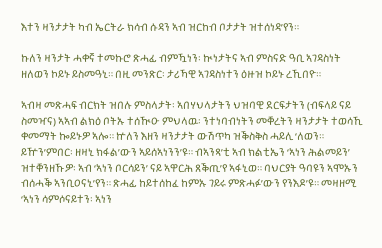እተን ዛንታታት ካብ ኤርትራ ክሳብ ሱዳን ኣብ ዝርከብ ቦታታት ዝተሰነዳ’የን።

ኩለን ዛንታት ሓቀኛ ተመኩሮ ጽሓፊ ብምዃነን፡ ኲነታትና ኣብ ምስናድ ዓቢ ኣገዳስነት ዘለወን ኮይኑ ይስመዓኒ። በዚ መንጽር፡ ታሪኻዊ ኣገዳስነተን ዕዙዝ ኮይኑ ረኺበዮ።

ኣብዛ መጽሓፍ ብርክት ዝበሉ ምስላታት፡ ኣበሃህላታትን ህዝባዊ ደርፍታትን (ብፍላይ ናይ ስመዣና) ኣኣብ ልክዕ ቦትኡ ተሰዂዑ ምህላዉ፡ ንተነባብነትን መቐረትን ዛንታታት ተወሳኺ ቀመማት ኰይኑዎ ኣሎ። ኵለን እዘን ዛንታታት ውሽጥካ ዝቕስቅስ ሓይሊ ‘ለወን። ይዅን’ምበር፡ ዘዛኒ ክፋል’ውን ኣይሰኣነንን’ዩ። ብኣንጻ’ቲ ኣብ ክልቲኤን ‘ኣነን ሕልመይን’ ዝተቐንዘኹዎ፡ ኣብ ‘ኣነን ቦርሳይን’ ናይ ኣዋርሕ ጸቕጢ’የ ኣፋኒወ። ባህርያት ዓባዩን ኣሞኡን ብሰሓቕ ኣንቢዐናኒ’የን። ጽሓፊ ከይተሰከፈ ከምኡ ገይሩ ምጽሓፉ’ውን የንእዶ’ዩ። መዛዘሚ ‘ኣነን ሳምሶናይተን፡ ኣነን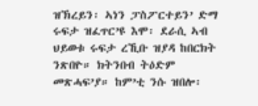ዝኽረይን፡ ኣነን ፓስፖርተይን’ ድማ ሩፍታ ዝፈጥር’ዩ እሞ፡ ደራሲ ኣብ ህይወቱ ሩፍታ ረኺቡ ዝያዳ ከበርክት ንጽበዮ። ክትንበብ ትዕድም መጽሓፍ’ያ። ከም’ቲ ንሱ ዝበሎ፡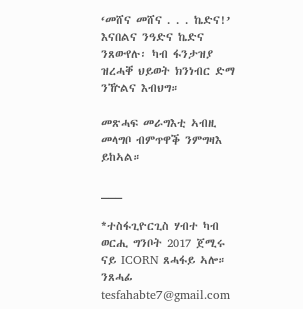‘መሸና መሸና . . . ኬድና!’ እናበልና ንዓድና ኬድና ንጸውየሉ፡ ካብ ፋንታዝያ ዝረሓቐ ህይወት ክንነብር ድማ ንዅልና እብህግ።

መጽሓፍ መራግእቲ ኣብዚ መላግቦ ብምጥዋቕ ንምግዛእ ይከኣል።

___

*ተስፋጊዮርጊስ ሃብተ ካብ ወርሒ ግንቦት 2017 ጀሚሩ ናይ ICORN ጸሓፋይ ኣሎ። ንጸሓፊ tesfahabte7@gmail.com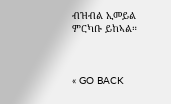ብዝብል ኢመይል ምርካቡ ይከኣል።



« GO BACK